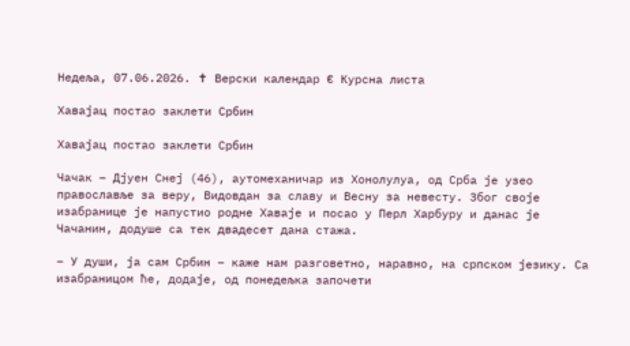Недеља, 07.06.2026. ✝ Верски календар € Курсна листа

Хавајац постао заклети Србин

Хавајац постао заклети Србин

Чачак – Дјуен Снеј (46), аутомеханичар из Хонолулуа, од Срба је узео православље за веру, Видовдан за славу и Весну за невесту. Због своје изабранице је напустио родне Хаваје и посао у Перл Харбуру и данас је Чачанин, додуше са тек двадесет дана стажа.

– У души, ја сам Србин – каже нам разговетно, наравно, на српском језику. Са изабраницом ће, додаје, од понедељка започети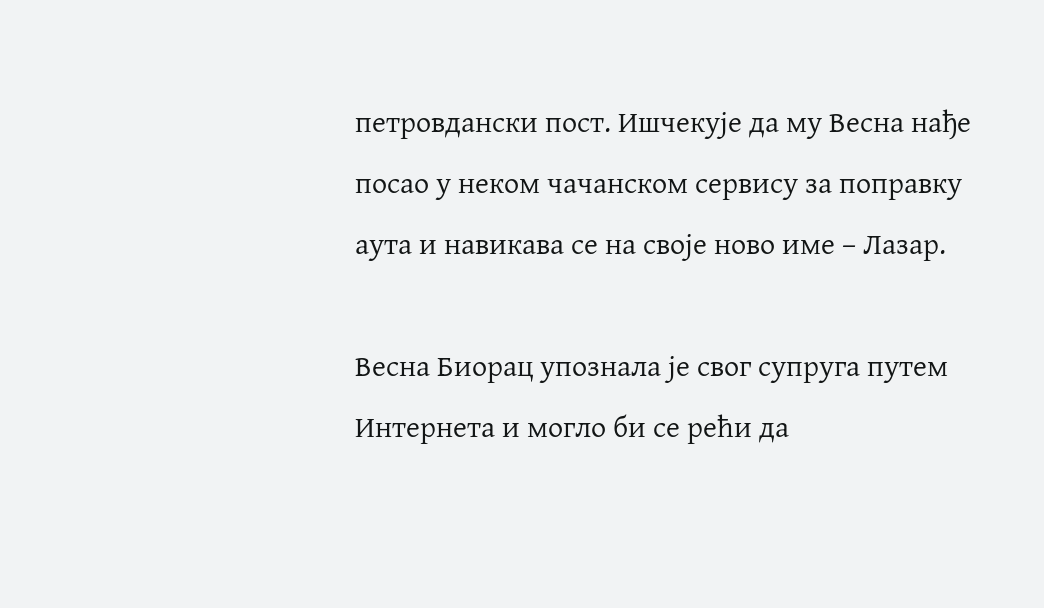петровдански пост. Ишчекује да му Весна нађе посао у неком чачанском сервису за поправку аута и навикава се на своје ново име – Лазар.

Весна Биорац упознала је свог супруга путем Интернета и могло би се рећи да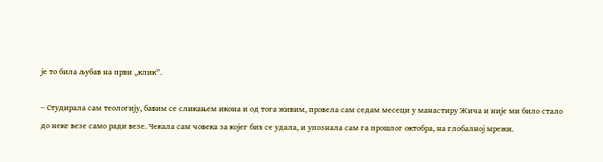је то била љубав на први „клик”.

– Студирала сам теологију, бавим се сликањем икона и од тога живим, провела сам седам месеци у манастиру Жича и није ми било стало до неке везе само ради везе. Чекала сам човека за којег бих се удала, и упознала сам га прошлог октобра, на глобалној мрежи.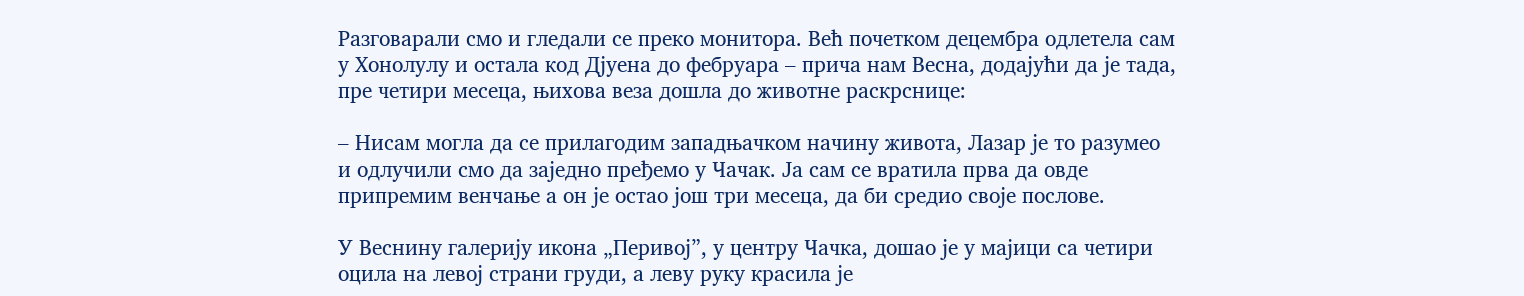Разговарали смо и гледали се преко монитора. Већ почетком децембра одлетела сам у Хонолулу и остала код Дјуена до фебруара – прича нам Весна, додајући да је тада, пре четири месеца, њихова веза дошла до животне раскрснице:

– Нисам могла да се прилагодим западњачком начину живота, Лазар је то разумео и одлучили смо да заједно пређемо у Чачак. Ја сам се вратила прва да овде припремим венчање а он је остао још три месеца, да би средио своје послове.

У Веснину галерију икона „Перивој”, у центру Чачка, дошао је у мајици са четири оцила на левој страни груди, а леву руку красила је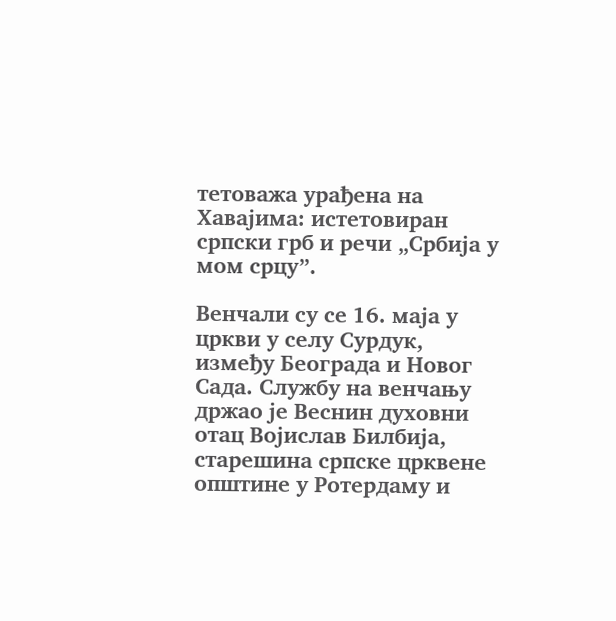тетоважа урађена на Хавајима: истетовиран српски грб и речи „Србија у мом срцу”.

Венчали су се 16. маја у цркви у селу Сурдук, између Београда и Новог Сада. Службу на венчању држао је Веснин духовни отац Војислав Билбија, старешина српске црквене општине у Ротердаму и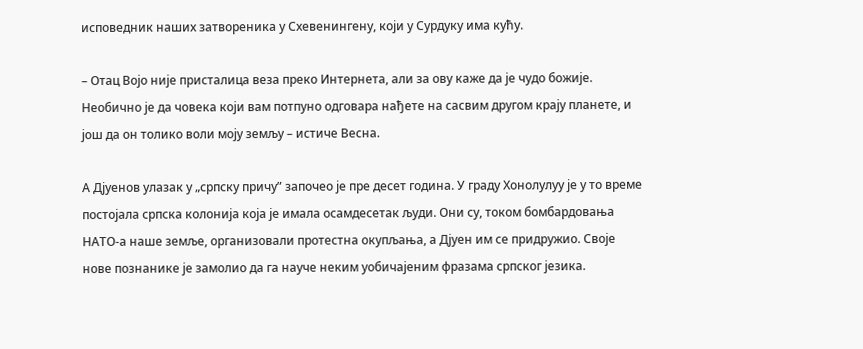исповедник наших затвореника у Схевенингену, који у Сурдуку има кућу.

– Отац Војо није присталица веза преко Интернета, али за ову каже да је чудо божије. Необично је да човека који вам потпуно одговара нађете на сасвим другом крају планете, и још да он толико воли моју земљу – истиче Весна.

А Дјуенов улазак у „српску причу” започео је пре десет година. У граду Хонолулуу је у то време постојала српска колонија која је имала осамдесетак људи. Они су, током бомбардовања НАТО-а наше земље, организовали протестна окупљања, а Дјуен им се придружио. Своје нове познанике је замолио да га науче неким уобичајеним фразама српског језика.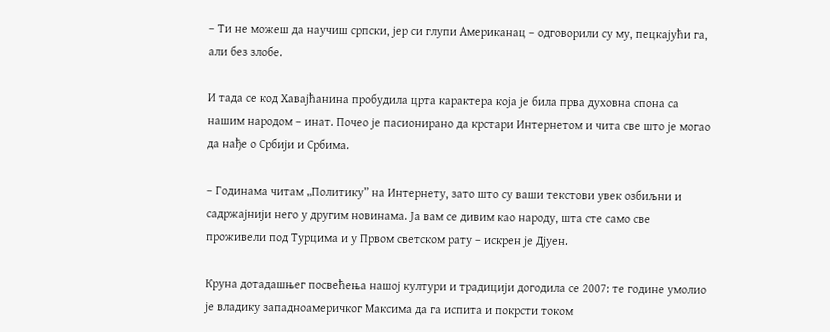– Ти не можеш да научиш српски, јер си глупи Американац – одговорили су му, пецкајући га, али без злобе.

И тада се код Хавајћанина пробудила црта карактера која је била прва духовна спона са нашим народом – инат. Почео је пасионирано да крстари Интернетом и чита све што је могао да нађе о Србији и Србима.

– Годинама читам „Политику” на Интернету, зато што су ваши текстови увек озбиљни и садржајнији него у другим новинама. Ја вам се дивим као народу, шта сте само све проживели под Турцима и у Првом светском рату – искрен је Дјуен.

Круна дотадашњег посвећења нашој култури и традицији догодила се 2007: те године умолио је владику западноамеричког Максима да га испита и покрсти током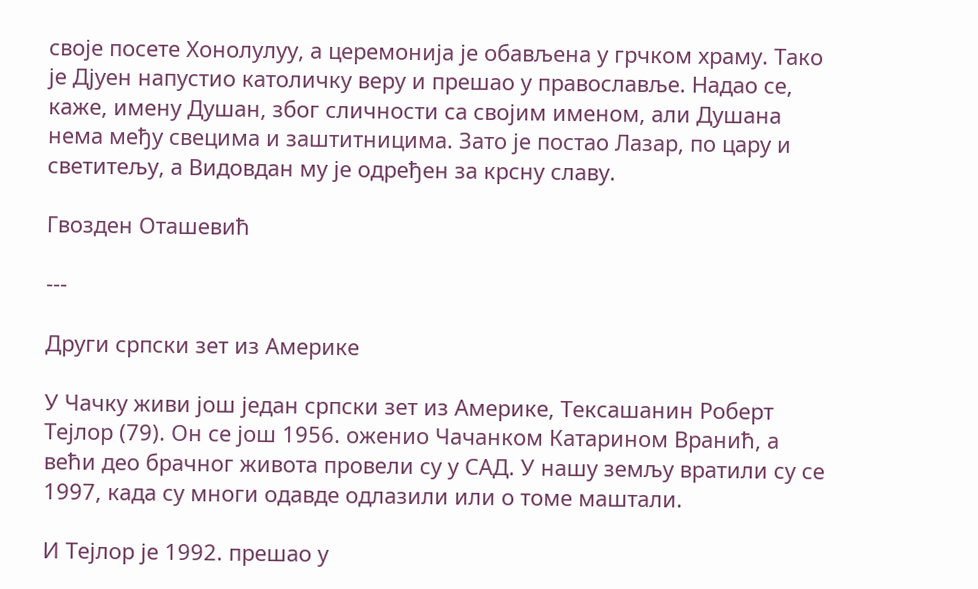своје посете Хонолулуу, а церемонија је обављена у грчком храму. Тако је Дјуен напустио католичку веру и прешао у православље. Надао се, каже, имену Душан, због сличности са својим именом, али Душана нема међу свецима и заштитницима. Зато је постао Лазар, по цару и светитељу, а Видовдан му је одређен за крсну славу.

Гвозден Оташевић

---

Други српски зет из Америке

У Чачку живи још један српски зет из Америке, Тексашанин Роберт Тејлор (79). Он се још 1956. оженио Чачанком Катарином Вранић, а већи део брачног живота провели су у САД. У нашу земљу вратили су се 1997, када су многи одавде одлазили или о томе маштали.

И Тејлор је 1992. прешао у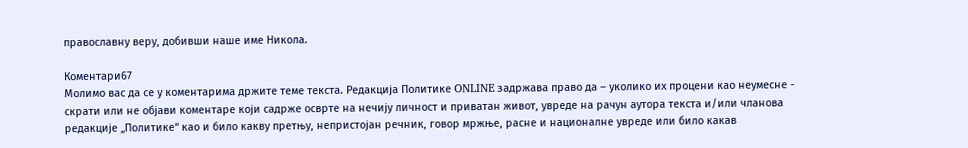православну веру, добивши наше име Никола.

Коментари67
Молимо вас да се у коментарима држите теме текста. Редакција Политике ONLINE задржава право да – уколико их процени као неумесне - скрати или не објави коментаре који садрже осврте на нечију личност и приватан живот, увреде на рачун аутора текста и/или чланова редакције „Политике“ као и било какву претњу, непристојан речник, говор мржње, расне и националне увреде или било какав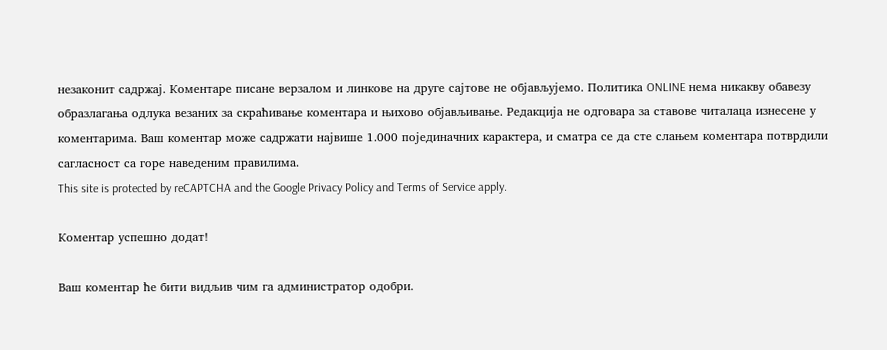незаконит садржај. Коментаре писане верзалом и линкове на друге сајтове не објављујемо. Политика ONLINE нема никакву обавезу образлагања одлука везаних за скраћивање коментара и њихово објављивање. Редакција не одговара за ставове читалаца изнесене у коментарима. Ваш коментар може садржати највише 1.000 појединачних карактера, и сматра се да сте слањем коментара потврдили сагласност са горе наведеним правилима.
This site is protected by reCAPTCHA and the Google Privacy Policy and Terms of Service apply.

Комeнтар успeшно додат!

Ваш комeнтар ћe бити видљив чим га администратор одобри.